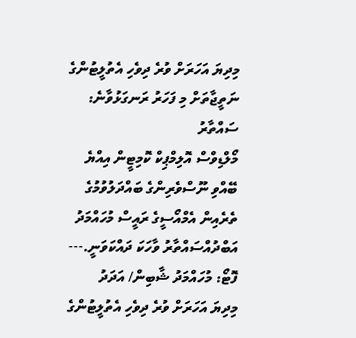މިދިޔަ އަހަރަށް ވުރެ ދިވެހި އެތުލީޓުންގެ ނަތީޖާތަށް މި ފަހަރު ރަނގަޅުވާނެ: ސައްތާރު
މޯލްޑިވްސް އޮލިމްޕިކް ކޮމިޓީން އިއްޔެ ބޭއްވި ނޫސްވެރިންގެ ބައްދަލުވުމުގެ ތެރެއިން އެމްއޯސީގެ ރައީސް މުހައްމަދު އަބްދުއްސައްތާރު ވާހަކަ ދައްކަވަނީ.--- ފޮޓޯ: މުހައްމަދު ޝާބިން/ އަދަދު
މިދިޔަ އަހަރަށް ވުރެ ދިވެހި އެތުލީޓުންގެ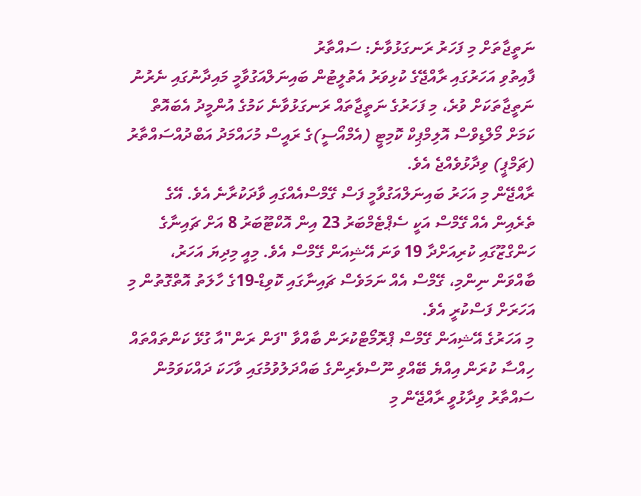ނަތީޖާތަށް މި ފަހަރު ރަނގަޅުވާނެ: ސައްތާރު
ފާއިތުވި އަހަރުގައި ރާއްޖޭގެ ކުޅިވަރު އެތުލީޓުން ބައިނަލްއަގުވާމީ މައިދާނުގައި ނެރުނު ނަތީޖާތަކަށް ވުރެ، މި ފަހަރުގެ ނަތީޖާތައް ރަނގަޅުވާނެ ކަމުގެ އުންމީދު އެބައޮތް ކަމަށް މޯލްޑިވްސް އޮލިމްޕިކް ކޮމިޓީ (އެމްއޯސީ)ގެ ރައީސް މުހައްމަދު އަބްދުއްސައްތާރު (ޗަމްޕީ) ވިދާޅުވެއްޖެ އެވެ.
ރާއްޖޭން މި އަހަރު ބައިނަލްއަގުވާމީ ފަސް ގޭމްސްއެއްގައި ވާދަކުރާނެ އެވެ. އޭގެ ތެރެއިން އެއް ގޭމްސް އަކީ ސެޕްޓެމްބަރު 23 އިން އޮކްޓޫބަރު 8 އަށް ޗައިނާގެ ހަންގްޒޫގައި ކުރިއަށްދާ 19 ވަނަ އޭޝިއަން ގޭމްސް އެވެ. މިއީ މިދިޔަ އަހަރު، ބާއްވަން ނިންމި، ގޭމްސް އެއް ނަމަވެސް ޗައިނާގައި ކޮވިޑް-19ގެ ހާލަތު އޮތްގޮތުން މި އަހަރަށް ފަސްކުރީ އެވެ.
މި އަހަރުގެ އޭޝިއަން ގޭމްސް ޕްރޮމޯޓްކުރަން ބާއްވާ "ފަން ރަން"އާ ގުޅޭ ކަންތައްތައް ހިއްސާ ކުރަން އިއްޔެ ބޭއްވި ނޫސްވެރިންގެ ބައްދަލުވުމުގައި ވާހަކަ ދައްކަވަމުން ސައްތާރު ވިދާޅުވީ ރާއްޖޭން މި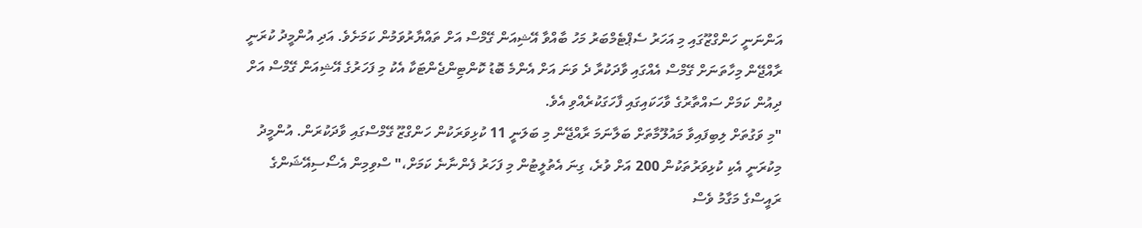އަންނަނީ ހަންގްޒޫގައި މި އަހަރު ސެޕްޓެމްބަރު މަހު ބާއްވާ އޭޝިއަން ގޭމްސް އަށް ތައްޔާރުވަމުން ކަމަށެވެ. އަދި އުންމީދު ކުރަނީ ރާއްޖޭން މިހާތަނަށް ގޭމްސް އެއްގައި ވާދަކުރާ ދެ ވަނަ އަށް އެންމެ ބޮޑު ކޮންޓިންޖެންޓަކާ އެކު މި ފަހަރުގެ އޭޝިއަން ގޭމްސް އަށް ދިއުން ކަމަށް ސައްތާރުގެ ވާހަކައިގައި ފާހަގަކުރެއްވި އެވެ.
"މި ވަގުތަށް ލިބިފައިވާ މައުލޫމާތަށް ބަލާނަމަ ރާއްޖޭން މި ބަލަނީ 11 ކުޅިވަރަކުން ހަންގްޒޫ ގޭމްސްގައި ވާދަކުރަން. އުންމީދު މިކުރަނީ އެކި ކުޅިވަރުތަކުން 200 އަށް ވުރެ، ގިނަ އެތުލީޓުން މި ފަހަރު ފެންނާނެ ކަމަށް،" ސްވިމިން އެސޯސިއޭޝަންގެ ރައީސްގެ މަގާމު ވެސް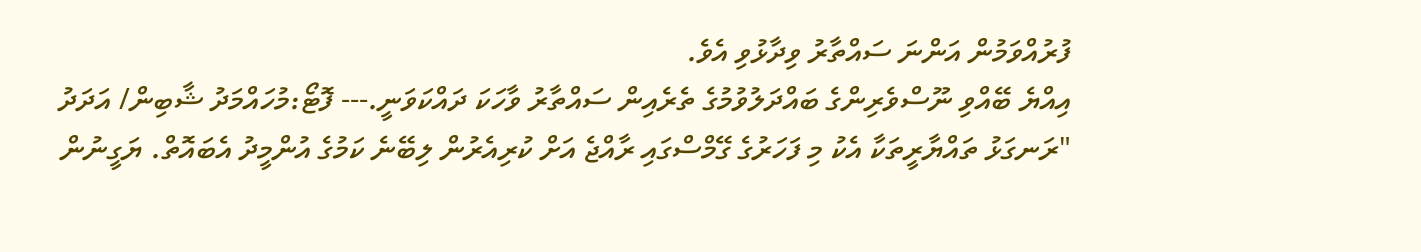ފުރުއްވަމުން އަންނަ ސައްތާރު ވިދާޅުވި އެވެ.
އިއްޔެ ބޭއްވި ނޫސްވެރިންގެ ބައްދަލުވުމުގެ ތެރެއިން ސައްތާރު ވާހަކަ ދައްކަވަނީ.--- ފޮޓޯ:މުހައްމަދު ޝާބިން/ އަދަދު
"ރަނގަޅު ތައްޔާރީތަކާ އެކު މި ފަހަރުގެ ގޭމްސްގައި ރާއްޖެ އަށް ކުރިއެރުން ލިބޭނެ ކަމުގެ އުންމީދު އެބައޮތް. ޔަގީނުން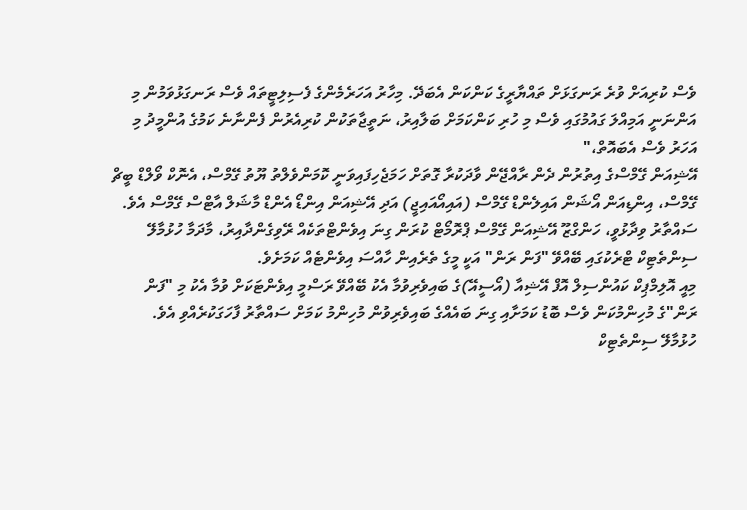ވެސް ކުރިއަށް ވުރެ ރަނގަޅަށް ތައްޔާރީގެ ކަންކަން އެބަދޭ. މިހާރު އަހަރެމެންގެ ފެސިލިޓީތައް ވެސް ރަނގަޅުވަމުން މި އަންނަނީ އަމިއްލަ ގައުމުގައި ވެސް މި ހުރި ކަންކަމަށް ބަލާއިރު، ނަތީޖާތަކުން ކުރިއެރުން ފެންނާނެ ކަމުގެ އުންމީދު މި އަހަރު ވެސް އެބައޮތް،"
އޭޝިއަން ގޭމްސްގެ އިތުރުން ދެން ރާއްޖޭން ވާދަކުރާ ގޮތަށް ހަމަޖެހިފައިވަނީ ކޮމަންވެލްތު ޔޫތު ގޭމްސް، އެނޮކް ވޯލްޑް ބީޗް ގޭމްސް، އިންޑިއަން އޯޝަން އައިލެންޑް ގޭމްސް (އައިއޯއައިޖީ) އަދި އޭޝިއަން އިންޑޯ އެންޑް މާޝަލް އާޓްސް ގޭމްސް އެވެ.
ސައްތާރު ވިދާޅުވީ، ހަންގްޒޫ އޭޝިއަން ގޭމްސް ޕްރޮމޯޓް ކުރަން ގިނަ އިވެންޓްތަކެއް ރޭވިގެންދާއިރު، މާދަމާ ހުޅުމާލޭ ސިންތެޓިކް ޓްރެކުގައި ބޭއްވޭ "ފަން ރަން" އަކީ މީގެ ތެރެއިން ހާއްސަ އިވެންޓެއް ކަމަށެވެ.
މިއީ އޮލިމްޕިކް ކައުންސިލް އޮފް އޭޝިއާ (އޯސީއޭ)ގެ ބައިވެރިވުމާ އެކު ބޭއްވޭ ރަސްމީ އިވެންޓަކަށް ވުމާ އެކު މި "ފަން ރަން"ގެ މުހިންމުކަން ވެސް ބޮޑު ކަމަށާއި ގިނަ ބައެއްގެ ބައިވެރިވުން މުހިންމު ކަމަށް ސައްތާރު ފާހަގަކުރެއްވި އެވެ.
ހުޅުމާލޭ ސިންތެޓިކް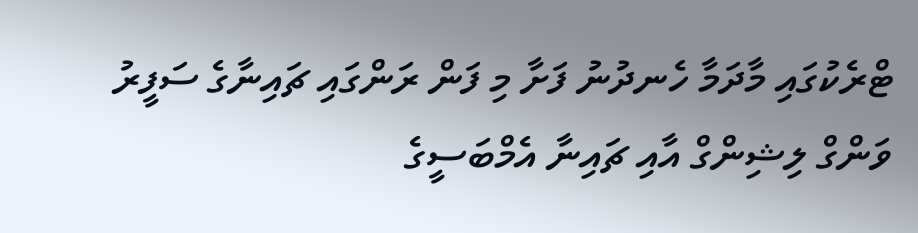ޓްރެކުގައި މާދަމާ ހެނދުނު ފަށާ މި ފަން ރަންގައި ޗައިނާގެ ސަފީރު ވަންގް ލިޝިންގް އާއި ޗައިނާ އެމްބަސީގެ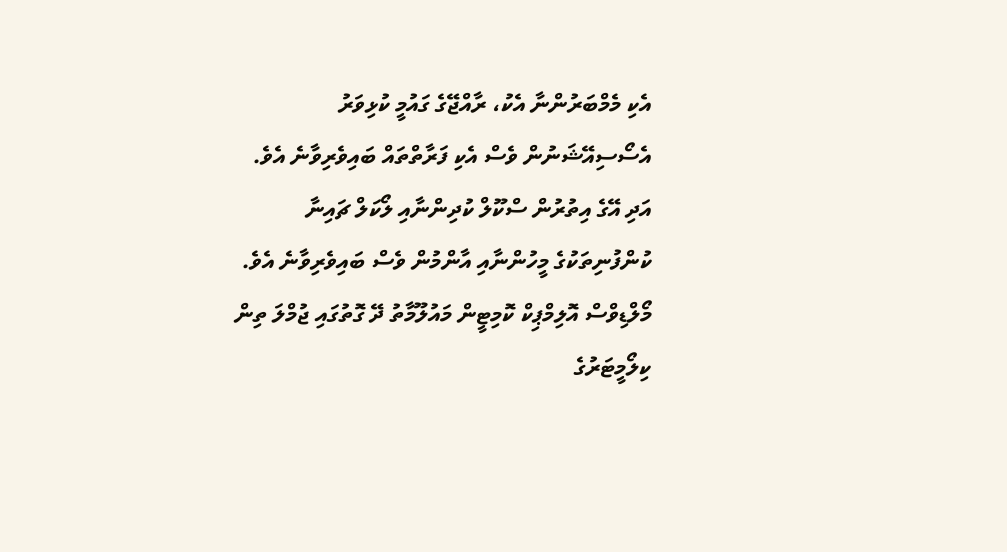އެކި މެމްބަރުންނާ އެކު، ރާއްޖޭގެ ގައުމީ ކުޅިވަރު އެސޯސިއޭޝަނުން ވެސް އެކި ފަރާތްތައް ބައިވެރިވާނެ އެވެ. އަދި އޭގެ އިތުރުން ސްކޫލް ކުދިންނާއި ލޯކަލް ޗައިނާ ކުންފުނިތަކުގެ މީހުންނާއި އާންމުން ވެސް ބައިވެރިވާނެ އެވެ.
މޯލްޑިވްސް އޮލިމްޕިކް ކޮމިޓީން މައުލޫމާތު ދޭ ގޮތުގައި ޖުމްލަ ތިން ކިލޯމީޓަރުގެ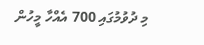މި ދުވުމުގައި 700 އެއްހާ މީހުން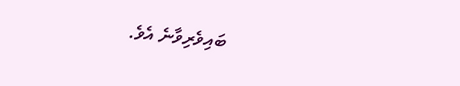ބައިވެރިވާނެ އެވެ.